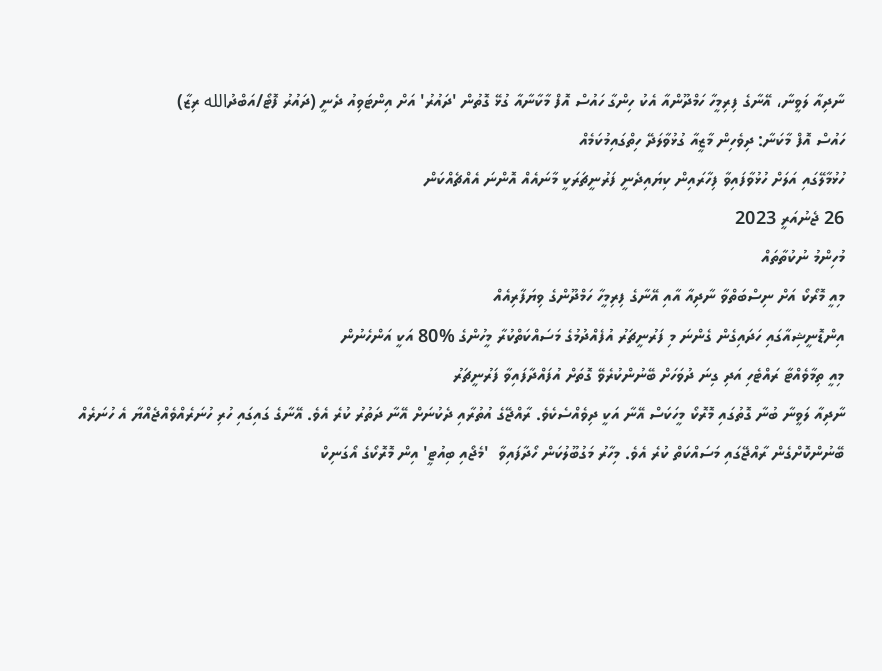ނާދިއާ ލަވީނާ، އޭނާގެ ފިރިމީހާ ހަމްދޫންއާ އެކު ހިންގާ ހައުސް އޮފް މާކާނާއާ ގުޅޭ ގޮތުން 'ދައުރު' އަށް އިންޓަވިއު ދެނީ (ދައުރު ފޮޓޯ/އަބްދުالله ރިޒާ)
ހައުސް އޮފް މާކަނާ: ދިވެހިން މާޒީއާ ގުޅުވާލަދޭ ހިތްގައިމުކަމެއް
ހުޅުމާލޭގައި އަލަށް ހުޅުވާފައިވާ ފިހާރައިން ކިޔައިދެނީ ފަރުނީޗަރަކީ މާނައެއް އޮންނަ އެއްޗެއްކަން
26 ޖެނުއަރީ 2023
މުހިންމު ނުކުތާތައް
މިއީ މޮރޯކޯ އަށް ނިސްބަތްވާ ނާދިއާ އާއި އޭނާގެ ފިރިމީހާ ހަމްދޫންގެ ވިޔަފާރިއެއް
އިންޑޮނީޝިއާގައި ހަދައިގެން ގެންނަ މި ފަރުނީޗަރު އުފެއްދުމުގެ މަސައްކަތްކުރާ މީހުންގެ %80 އަކީ އަންހެނުން
މިއީ ތިމާވެއްޓާ ރައްޓެހި އަދި ގިނަ ދުވަހަށް ބޭނުންކުރެވޭ ގޮތަށް އުފައްދާފައިވާ ފަރުނީޗަރު
ނާދިއާ ލަވީނާ ބުނާ ގޮތުގައި މޮރޮކޯ މީހަކަސް އޭނާ އަކީ ދިވެއްސެކެވެ. ރާއްޖޭގެ އުތުރާއި ދެކުނަށް އޭނާ ދަތުރު ކުރެ އެވެ. އޭނާގެ ގައިގައި ހުރި ހުނަރެއްވެއްޖެއްޔާ އެ ހުނަރެއް ބޭނުންކޮށްގެން ރާއްޖޭގައި މަސައްކަތް ކުރެ އެވެ. މިހާރު މަގުބޫލުކަން ހޯދާފައިވާ  'މެޖޯއި ބިއުޓީ' އިން މޮރޮކޯގެ އޯގަނިކް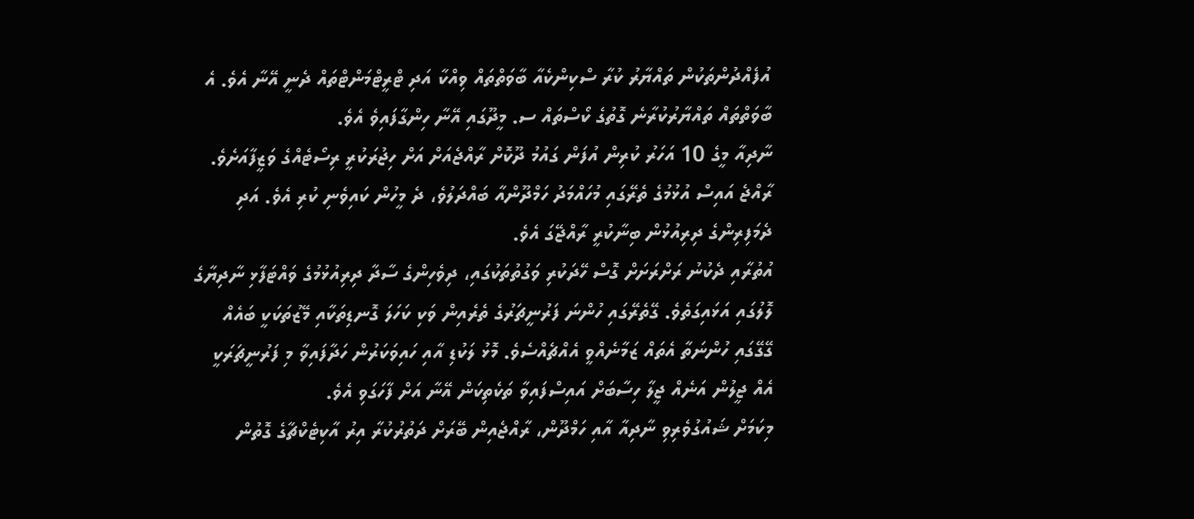އުފެއްދުންތަކުން ތައްޔާރު ކުރާ ސްކިންކެއާ ބާވަތްތައް ވިއްކާ އަދި ޓްރީޓްމަންޓްތައް ދެނީ އޭނާ އެވެ. އެ ބާވަތްތައް ތައްޔާރުކުރާނެ ގޮތުގެ ކޯސްތައް ސ. މީދޫގައި އޭނާ ހިންގާފައިވެ އެވެ.
ނާދިއާ މީގެ 10 އަހަރު ކުރިން އުފަން ގައުމު ދޫކޮށް ރާއްޖެއަށް އަށް ހިޖުރަކުރީ ރިސޯޓެއްގެ ވަޒީފާއަށެވެ. ރާއްޖެ އައިސް އުޅުމުގެ ތެރޭގައި މުހައްމަދު ހަމްދޫންއާ ބައްދަލުވެ، ދެ މީހުން ކައިވެނި ކުރި އެވެ. އަދި ދެމަފިރިންގެ ދިރިއުޅުން ބިނާކުރީ ރާއްޖޭގަ އެވެ.
އުތުރާއި ދެކުނު ރަށްރަށަށް ގޮސް ހޭދަކުރި ވަގުތުތަކުގައި، ދިވެހިންގެ ސާދާ ދިރިއުޅުމުގެ ވައްޓަފާޅި ނާދިޔާގެ ލޮލުގައި އަޅައިގަތެވެ. ގޭތެރޭގައި ހުންނަ ފަރުނީޗަރުގެ ތެރެއިން ވަކި ކަހަލަ ގޮނޑިތަކާއި މޭޒުތަކަކީ ބައެއް ގޭގޭގައި ހުންނަތާ އެތައް ޒަމާނެއްވީ އެއްޗެއްސެވެ. މޮޅު ލަކުޑި އާއި ހައިވަކަރުން ހަދާފައިވާ މި ފަރުނީޗަރަކީ އެއް ޖީލުން އަނެއް ޖީލާ ހިސާބަށް އައިސްފައިވާ ތަކެތިކަން އޭނާ އަށް ފާހަގަވި އެވެ.
މިކަމަށް ޝައުގުވެރިވި ނާދިއާ އާއި ހަމްދޫން، ރާއްޖެއިން ބޭރަށް ދަތުރުކުރާ އިރު އާކިޓެކްޗާގެ ގޮތުން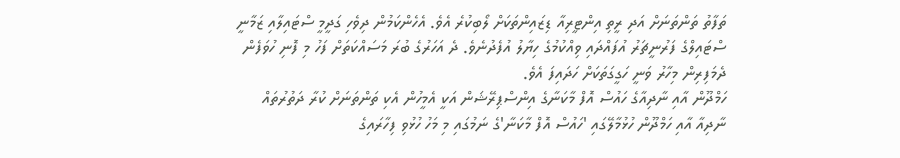ތަފާތު ތަންތަނަށް އަދި ރީތި އިންޓީރިއާ ޑިޒައިންތަކަށް ލޯބިކުރެ އެވެ. އެހެންކަމުން ދިވެހި ގަދީމީ ސްޓައިލާއި ޒަމާނީ ސްޓައިލްގެ ފަރުނީޗަރު އުފައްދައި ވިއްކުމުގެ ހިޔާލު އުފެދުނެވެ. ދެ އަހަރުގެ ބުރަ މަސައްކަތަށް ފަހު މި ފޮނި ހުވަފެން ދެމަފިރިން މިހާރު ވަނީ ހަގީގަތަކަށް ހަދައިފަ އެވެ.
ހަމްދޫން އާއި ނާދިއާގެ ހައުސް އޮފް މާކަނާގެ އިންސްޕިރޭޝަން އަކީ އެމީހުން އެކި ތަންތަނަށް ކުރާ ދަތުރުތައް
ނާދިއާ އާއި ހަމްދޫން ހުޅުމާލޭގައި 'ހައުސް އޮފް މާކަނާ'ގެ ނަމުގައި މި މަހު ހުޅުވި ފިހާރައިގެ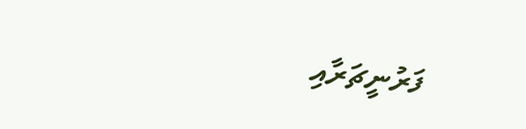ފަރުނީޗަރާއި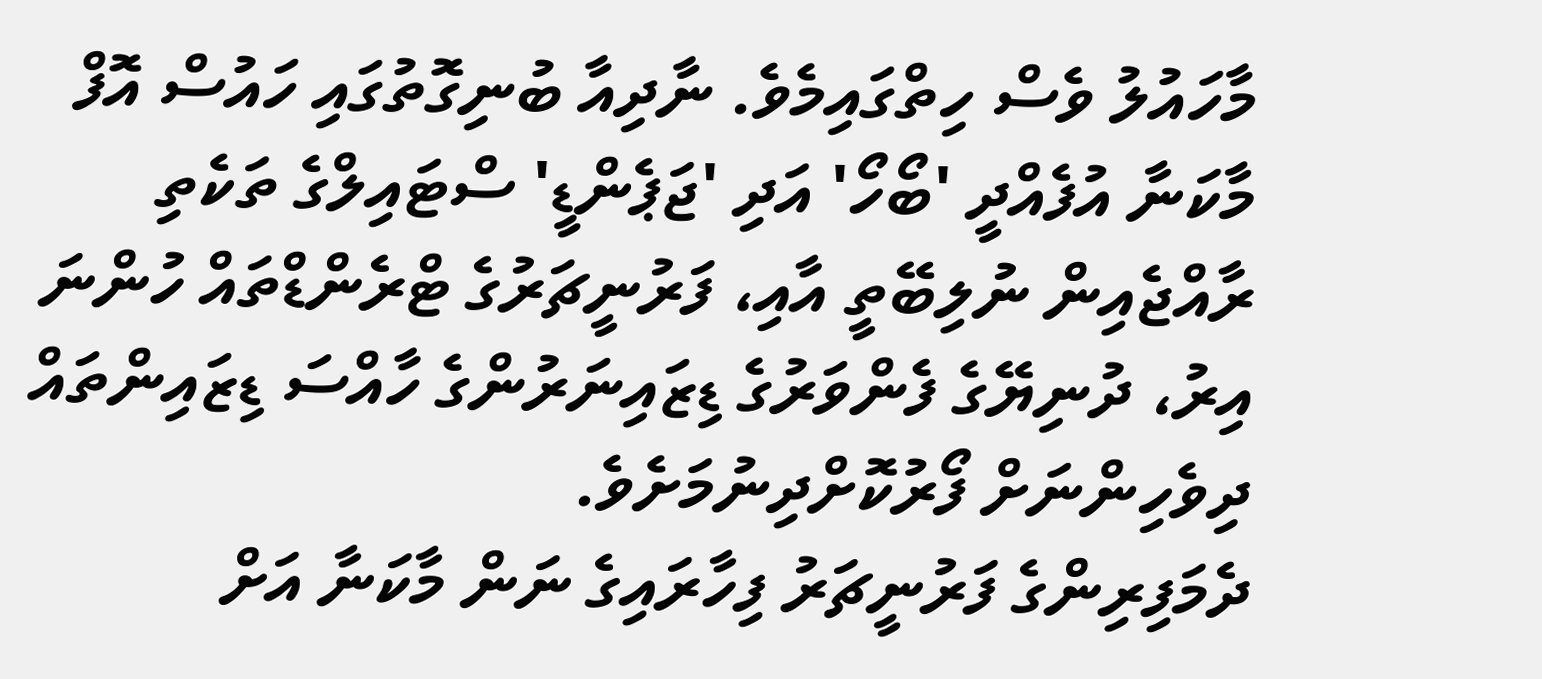މާހައުލު ވެސް ހިތްގައިމެވެ. ނާދިއާ ބުނިގޮތުގައި ހައުސް އޮފް މާކަނާ އުފެއްދީ 'ބޯހޯ' އަދި 'ޖަޕެންޑީ' ސްޓައިލްގެ ތަކެތި ރާއްޖެއިން ނުލިބޭތީ އާއި، ފަރުނީޗަރުގެ ޓްރެންޑްތައް ހުންނަ އިރު، ދުނިޔޭގެ ފެންވަރުގެ ޑިޒައިނަރުންގެ ހާއްސަ ޑިޒައިންތައް ދިވެހިންނަށް ފޯރުކޮށްދިނުމަށެވެ.
ދެމަފިރިންގެ ފަރުނީޗަރު ފިހާރައިގެ ނަން މާކަނާ އަށް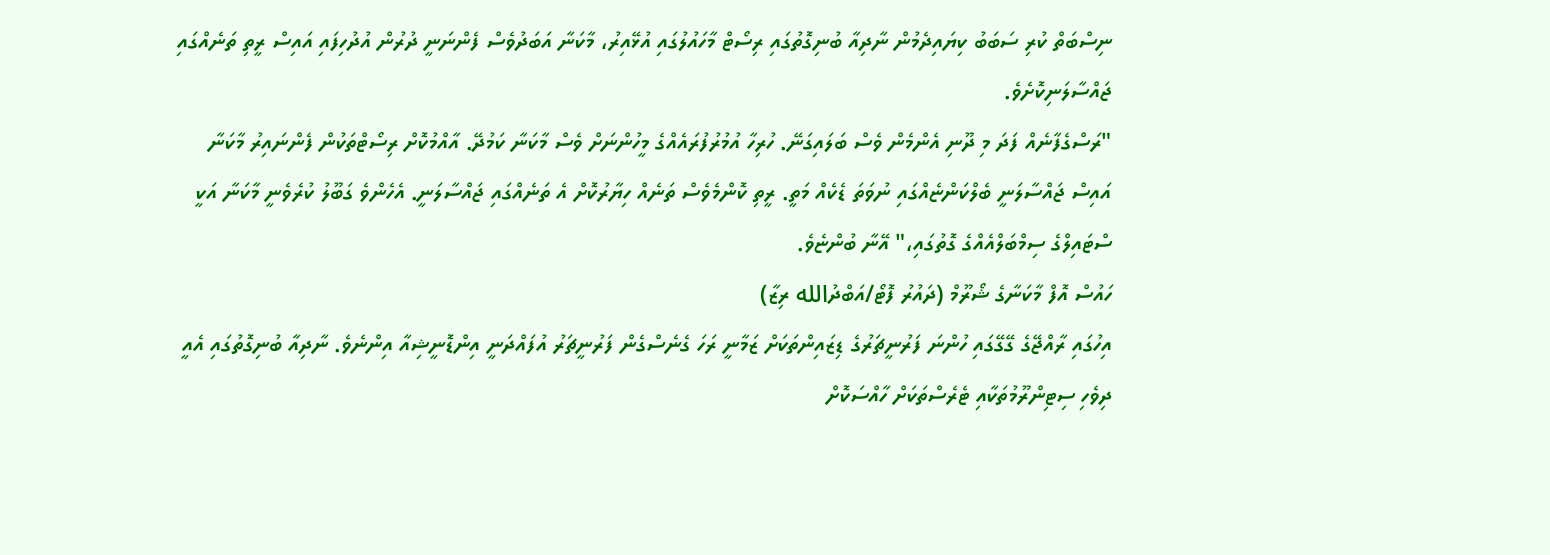ނިސްބަތް ކުރި ސަބަބު ކިޔައިދެމުން ނާދިއާ ބުނިގޮތުގައި ރިސޯޓް މާހައުލުގައި އުޅޭއިރު، މާކަނާ އަބަދުވެސް ފެންނަނީ ދުރުން އުދުހިފައި އައިސް ރީތި ތަނެއްގައި ޖައްސާލަނިކޮށެވެ.
"ރަސްގެފާނެއް ފަދަ މި ދޫނި އެންމެން ވެސް ބަލައިގަނޭ. ހުރިހާ އުމުރުފުރައެއްގެ މީހުންނަށް ވެސް މާކަނާ ކަމުދޭ. އާއްމުކޮށް ރިސޯޓްތަކުން ފެންނައިރު މާކަނާ އައިސް ޖައްސާލަނީ ބެލްކަންޏެއްގައި ނުވަތަ ޑެކެއް މަތީ. ރީތި ކޮންމެވެސް ތަނެއް ހިޔާރުކޮށް އެ ތަނެއްގައި ޖައްސާލަނީ. އެހެންވެ ގަބޫލު ކުރެވެނީ މާކަނާ އަކީ ސްޓައިލްގެ ސިމްބަލްއެއްގެ ގޮތުގައި،" އޭނާ ބުންޏެވެ.
ހައުސް އޮފް މާކަނާގެ ޝޯރޫމް (ދައުރު ފޮޓޯ/އަބްދުالله ރިޒާ)
އިހުގައި ރާއްޖޭގެ ގޭގޭގައި ހުންނަ ފަރުނީޗަރުގެ ޑިޒައިންތަކަށް ޒަމާނީ ރަހަ ގެނެސްގެން ފަރުނީޗަރު އުފައްދަނީ އިންޑޮނީޝިއާ އިންނެވެ. ނާދިއާ ބުނިގޮތުގައި އެއީ ދިވެހި ސިޓިންރޫމުތަކާއި ޓެރެސްތަކަށް ހާއްސަކޮށް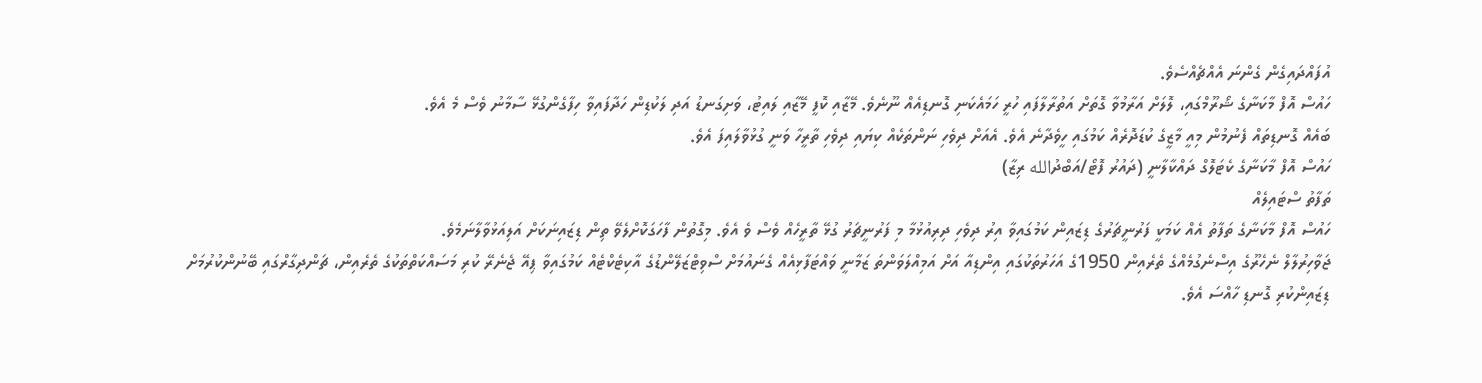އުފައްދައިގެން ގެންނަ އެއްޗެއްސެވެ.
ހައުސް އޮފް މާކަނާގެ ޝޯރޫމްގައި، ލޮލަށް އަރާމުވާ ގޮތަށް އަތުރާލާފައި ހުރީ ހަމައެކަނި ގޮނޑިއެއް ނޫނެވެ. މޭޒާއި ކޮފީ މޭޒާއި ލައިޓު، ވަށިގަނޑު އަދި ލަކުޑިން ހަދާފައިވާ ހިފާގެންގުޅޭ ސާމާނު ވެސް މެ އެވެ.
ބައެއް ގޮނޑިތައް ފެނުމުން މިއީ މާޒީގެ ކުޑަދޮރެއް ކަމުގައި ހީވެދާނެ އެވެ. އެއަށް ދިވެހި ނަންތަކެއް ކިޔައި ދިވެހި ތާރީހާ ވަނީ ގުޅުވާލައިފަ އެވެ.
ހައުސް އޮފް މާކަނާގެ ކެޓަލޮގް ދައްކާލާނީ (ދައުރު ފޮޓޯ/އަބްދުالله ރިޒާ)
ތަފާތު ސްޓައިލެއް
ހައުސް އޮފް މާކަނާގެ ތަފާތު އެއް ކަމަކީ ފަރުނީޗަރުގެ ޑިޒައިން ކަމުގައިވާ އިރު ދިވެހި ދިރިއުޅުމާ މި ފަރުނީޗަރު ގުޅޭ ތާރީހެއް ވެސް ވެ އެވެ. މިގޮތުން ފާހަގަކޮށްލެވޭ ތިން ޑިޒައިނަކަށް އަލިއަޅުވާލާނަމެވެ.
ޖަވާހިރުލާލް ނެހެރޫގެ އިސްނެގުމެއްގެ ތެރެއިން 1950ގެ އަހަރުތަކުގައި އިންޑިއާ އަށް އަމިއްލަވަންތަ ޒަމާނީ ވައްޓަފާޅިއެއް ގެނައުމަށް ސްވިޓްޒަލޭންޑުގެ އާކިޓެކްޓެއް ކަމުގައިވާ ޕިއޭ ޖެނެރޭ ކުރި މަސައްކަތްތަކުގެ ތެރެއިން، ޗަންދިގާރްގައި ބޭނުންކުރުމަށް ޑިޒައިންކުރި ގޮނޑި ހާއްސަ އެވެ.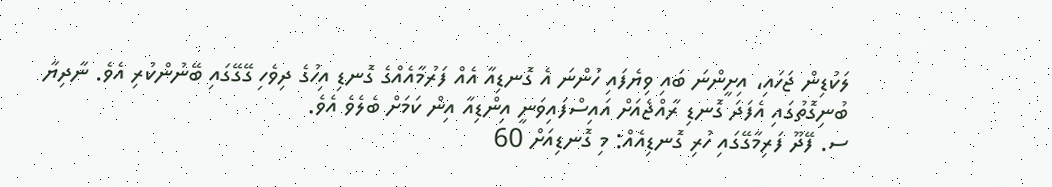ލަކުޑިން ޖަހައި، އިށީންނަ ބައި ވިޔެފައި ހުންނަ އެ ގޮނޑިއާ އެއް ފަރުމާއެއްގެ ގޮނޑި އިހުގެ ދިވެހި ގޭގޭގައި ބޭނުންކުރި އެވެ. ނާދިޔާ ބުނިގޮތުގައި އެފަދަ ގޮނޑި ރާއްޖެއަށް އައިސްފައިވަނީ އިންޑިއާ އިން ކަމަށް ބެލެވެ އެވެ.
ސ. ފޭދޫ ފަރިމާގޭގައި ހުރި ގޮނޑިއެއް: މި ގޮނޑިއަށް 60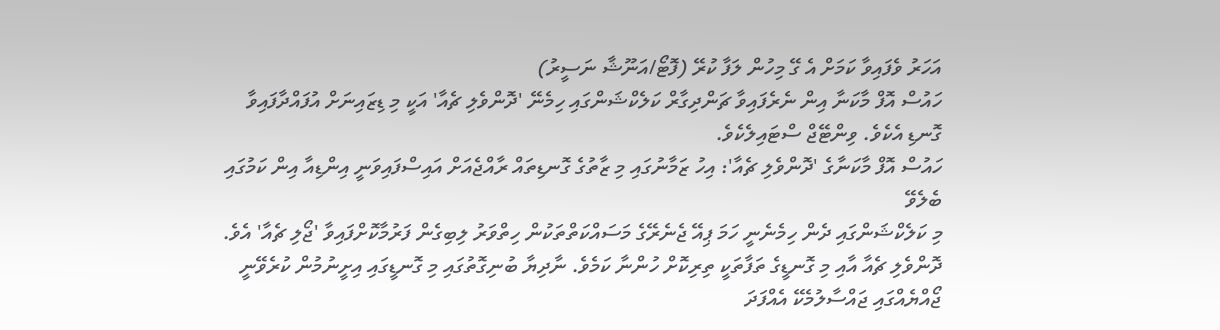އަހަރު ވެފައިވާ ކަމަށް އެ ގޭ މިހުން ލަފާ ކުރޭ (ފޮޓޯ/އަނޫޝާ ނަސީރު)
ހައުސް އޮފް މާކަނާ އިން ނެރެފައިވާ ޗަންދިގާރް ކަލެކްޝަންގައި ހިމެނޭ 'ދޮންވެލި ޗެއާ' އަކީ މި ޑިޒައިނަށް އުފައްދާފައިވާ ގޮނޑި އެކެވެ. ވިންޓޭޖް ސްޓައިލެކެވެ.
ހައުސް އޮފް މާކަނާގެ 'ދޮންވެލި ޗެއާ': އިހު ޒަމާނުގައި މި ޒާތުގެ ގޮނޑިތައް ރާއްޖެއަށް އައިސްފައިވަނީ އިންޑިއާ އިން ކަމުގައި ބެލެވޭ
މި ކަލެކްޝަންގައި ދެން ހިމެނެނީ ހަމަ ޕިއޭ ޖެނެރޭގެ މަސައްކަތްތަކުން ހިތްވަރު ލިބިގެން ފަރުމާކޮށްފައިވާ 'ޖޯލި ޗެއާ' އެވެ. ދޮންވެލި ޗެއާ އާއި މި ގޮނޑީގެ ތަފާތަކީ ތިރިކޮށް ހުންނާ ކަމެވެ. ނާދިޔާ ބުނިގޮތުގައި މި ގޮނޑީގައި އިށީނުމުން ކުރެވޭނީ ޖޯއްޔެއްގައި ޖައްސާލުމެކޭ އެއްފަދަ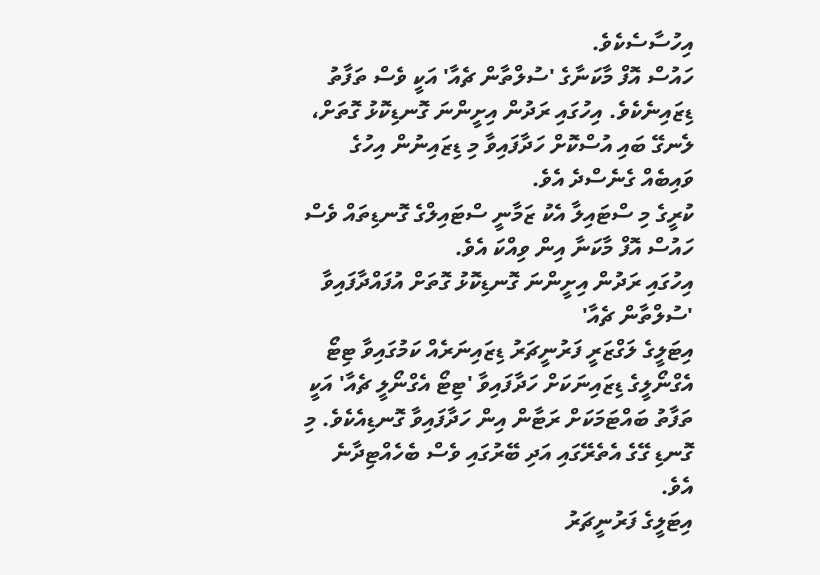އިހުސާސެކެވެ.
ހައުސް އޮފް މާކަނާގެ 'ސުލްތާން ޗެއާ' އަކީ ވެސް ތަފާތު ޑިޒައިނެކެވެ. އިހުގައި ރަދުން އިށީންނަ ގޮނޑިކޮޅު ގޮތަށް، ލެނގޭ ބައި އުސްކޮށް ހަދާފައިވާ މި ޑިޒައިނުން އިހުގެ ވައިބެއް ގެނެސްދެ އެވެ.
ކުރީގެ މި ސްޓައިލާ އެކު ޒަމާނީ ސްޓައިލްގެ ގޮނޑިތައް ވެސް ހައުސް އޮފް މާކަނާ އިން ވިއްކަ އެވެ.
އިހުގައި ރަދުން އިށީންނަ ގޮނޑިކޮޅު ގޮތަށް އުފައްދާފައިވާ 'ސުލްތާން ޗެއާ'
އިޓަލީގެ ލަގްޒަރީ ފަރުނީޗަރު ޑިޒައިނަރެއް ކަމުގައިވާ ޓިޓޯ އެގްނޯލީގެ ޑިޒައިނަކަށް ހަދާފައިވާ 'ޓިޓޯ އެގްނޯލީ ޗެއާ' އަކީ ތަފާތު ބައްޓަމަކަށް ރަޓާން އިން ހަދާފައިވާ ގޮނޑިއެކެވެ. މި ގޮނޑި ގޭގެ އެތެރޭގައި އަދި ބޭރުގައި ވެސް ބެހެއްޓިދާނެ އެވެ.
އިޓަލީގެ ފަރުނީޗަރު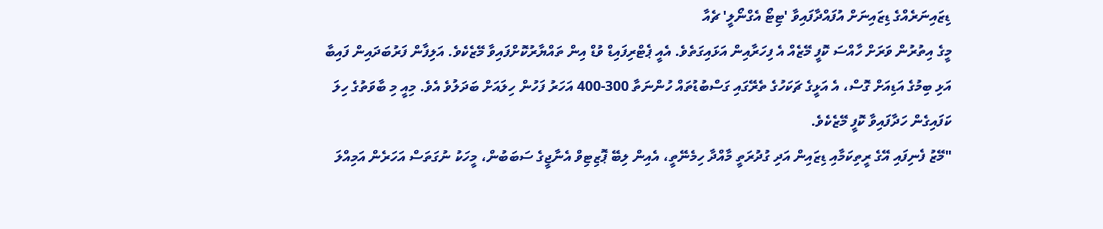ޑިޒައިނަރެއްގެ ޑިޒައިނަށް އުފައްދާފައިވާ 'ޓިޓޯ އެގްނޯލީ' ޗެއާ
މީގެ އިތުރުން ވަރަށް ހާއްސަ ކޮފީ މޭޒެއް އެ ފިހަރާއިން އަޅައިގަތެވެ. އެއީ ޕެޓްރިފައިޑް ވުޑް އިން ތައްޔާރުކޮށްފައިވާ މޭޒެކެވެ. އަލިފާން ފަރުބަދައިން ފައިބާ އަޅި ބިމުގެ އަޑިއަށް ގޮސް، އެ އަޅީގެ ޗަކަހުގެ ތެރޭގައި ގަސްބުޑުތައް ހުންނަތާ 300-400 އަހަރު ފަހުން ހިލައަށް ބަދަލުވެ އެވެ. މިއީ މި ބާވަތުގެ ހިލަ ކަފައިގެން ހަދާފައިވާ ކޮފީ މޭޒެކެވެ.
"މޭޒު ފެނިފައި އޭގެ ރީތިކަމާއި ޑިޒައިން އަދި ގުދުރަތީ މާއްދާ ހިމެނޭތީ، އެއިން ލިބޭ ޕޮޒިޓިވް އެނާޖީގެ ސަބަބުން، މީހަކު ނުގަތަސް އަހަރެން އަމިއްލަ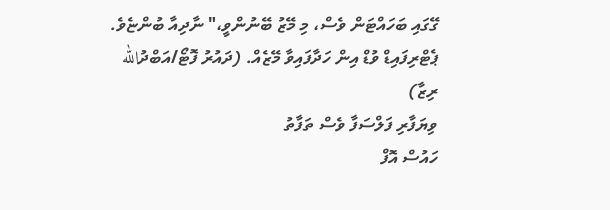ގޭގައި ބަހައްޓަން ވެސް، މި މޭޒު ބޭނުންވީ،" ނާދިއާ ބުންޏެވެ.
ޕެޓްރިފައިޑް ވުޑް އިން ހަދާފައިވާ މޭޒެއް. (ދައުރު ފޮޓޯ/އަބްދުالله ރިޒާ)
ވިޔަފާރި ފަލްސަފާ ވެސް ތަފާތު
ހައުސް އޮފް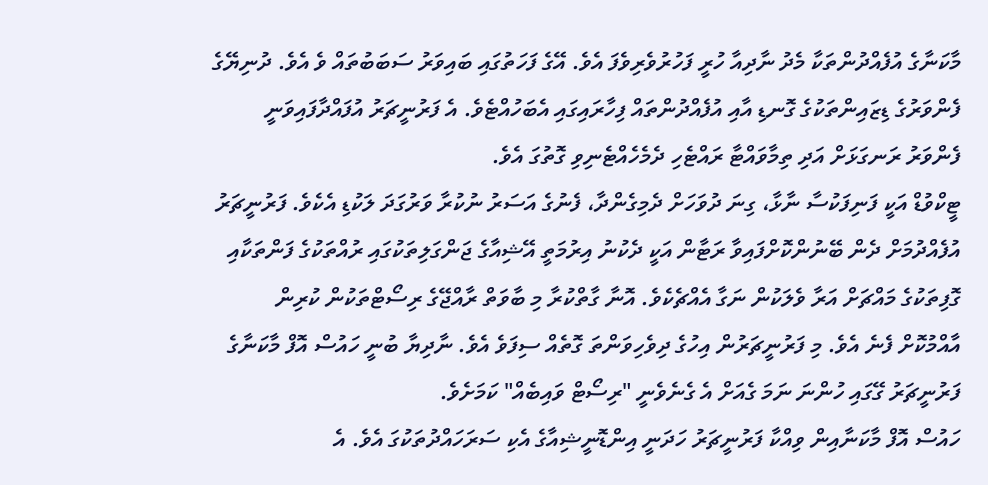މާކަނާގެ އުފެއްދުންތަކާ މެދު ނާދިއާ ހުރީ ފަހުރުވެރިވެފަ އެވެ. އޭގެ ފަހަތުގައި ބައިވަރު ސަބަބުތައް ވެ އެވެ. ދުނިޔޭގެ ފެންވަރުގެ ޑިޒައިންތަކުގެ ގޮނޑި އާއި އުފެއްދުންތައް ފިހާރައިގައި އެބަހުއްޓެވެ. އެ ފަރުނީޗަރު އުފައްދާފައިވަނީ ފެންވަރު ރަނގަޅަށް އަދި ތިމާވައްޓާ ރައްޓެހި ދެމެހެއްޓެނިވި ގޮތުގަ އެވެ.
ޓީކްވުޑް އަކީ ފަނިފަކުސާ ނާޅާ، ގިނަ ދުވަހަށް ދެމިގެންދާ، ފެނުގެ އަސަރު ނުކުރާ ވަރުގަދަ ލަކުޑި އެކެވެ. ފަރުނީޗަރު އުފެއްދުމަށް ދެން ބޭނުންކޮށްފައިވާ ރަޓާން އަކީ ދެކުނު އިރުމަތީ އޭޝިއާގެ ޖަންގަލިތަކުގައި ރުއްތަކުގެ ފަންތަކާއި ގޮފިތަކުގެ މައްޗަށް އަރާ ވެލަކުން ނަގާ އެއްޗެކެވެ. އޮނާ ގާތްކުރާ މި ބާވަތް ރާއްޖޭގެ ރިސޯޓްތަކުން ކުރިން އާއްމުކޮށް ފެނެ އެވެ. މި ފަރުނީޗަރުން އިހުގެ ދިވެހިވަންތަ ގޮތެއް ސިފަވެ އެވެ. ނާދިޔާ ބުނީ ހައުސް އޮފް މާކަނާގެ ފަރުނީޗަރު ގޭގައި ހުންނަ ނަމަ ގެއަށް އެ ގެނެވެނީ "ރިސޯޓް ވައިބެއް" ކަމަށެވެ.
ހައުސް އޮފް މާކަނާއިން ވިއްކާ ފަރުނީޗަރު ހަދަނީ އިންޑޮނީޝިއާގެ އެކި ސަރަހައްދުތަކުގަ އެވެ. އެ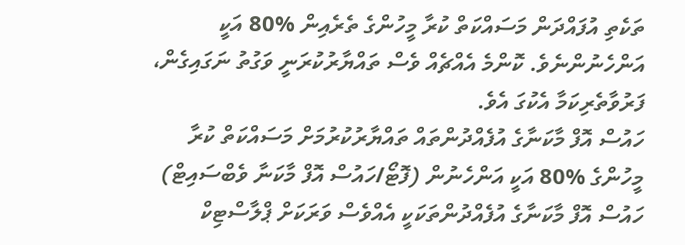ތަކެތި އުފައްދަން މަސައްކަތް ކުރާ މީހުންގެ ތެރެއިން %80 އަކީ އަންހެނުންނެވެ. ކޮންމެ އެއްޗެއް ވެސް ތައްޔާރުކުރަނީ ވަގުތު ނަގައިގެން، ފަރުވާތެރިކަމާ އެކުގަ އެވެ.
ހައުސް އޮފް މާކަނާގެ އުފެއްދުންތައް ތައްޔާރުކުރުމަށް މަސައްކަތް ކުރާ މީހުންގެ %80 އަކީ އަންހެނުން (ފޮޓޯ/ހައުސް އޮފް މާކަނާ ވެބްސައިޓް)
ހައުސް އޮފް މާކަނާގެ އުފެއްދުންތަކަކީ އެއްވެސް ވަރަކަށް ޕްލާސްޓިކް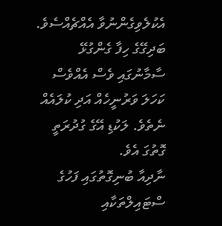އެކުލެވިގެންނުވާ އެއްޗެއްސެވެ. ބަދިގޭގެ ހިފާ ގެންގުޅޭ ސާމާނުގައި ވެސް އެއްވެސް ކަހަލަ ވަރުނީހެއް އަދި ކުލައެއް ނެތެވެ. ލަކުޑި އޭގެ ގުދުރަތީ ގޮތުގަ އެވެ.
ނާދިއާ ބުނިގޮތުގައި ފަހުގެ ސްޓައިލްތަކާއި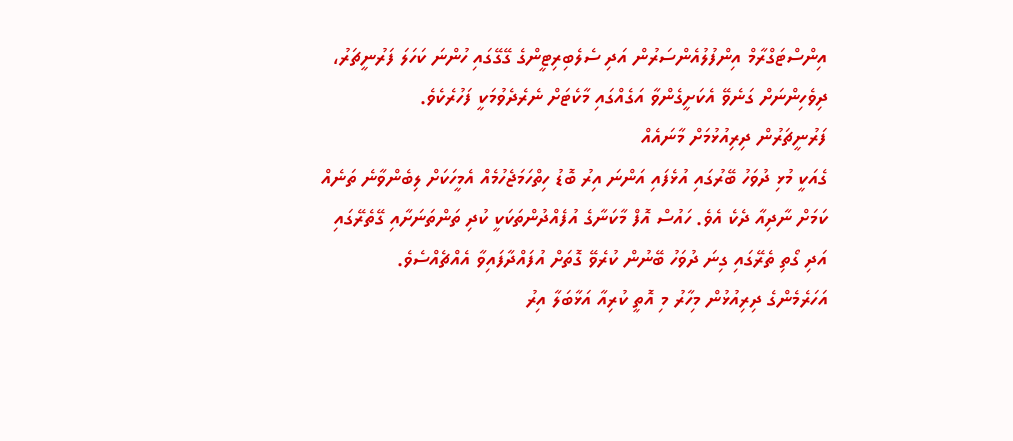އިންސްޓަގްރާމް އިންފުލުއެންސަރުން އަދި ސެލެބިރިޓީންގެ ގޭގޭގައި ހުންނަ ކަހަލަ ފަރުނީޗަރު، ދިވެހިންނަށް ގަނެވޭ އެކަށީގެންވާ އަގެއްގައި މާކެޓަށް ނެރެދެވުމަކީ ފަހުރެކެވެ.
ފަރުނީޗަރުން ދިރިއުޅުމަށް މާނައެއް
ގެއަކީ މުޅި ދުވަހު ބޭރުގައި އުޅެފައި އަންނަ އިރު ބޮޑު ހިތްހަމަޖެހުމެއް އެމީހަކަށް ލިބެންވާނެ ތަނެއް ކަމަށް ނާދިއާ ދެކެ އެވެ. ހައުސް އޮފް މާކަނާގެ އުފެއްދުންތަކަކީ ކުދި ތަންތަނަށާއި ގޭތެރޭގައި އަދި ގޯތި ތެރޭގައި ގިނަ ދުވަހު ބޭނުން ކުރެވޭ ގޮތަށް އުފައްދާފައިވާ އެއްޗެއްސެވެ.
އަހަރެމެންގެ ދިރިއުޅުން މިހާރު މި އޮތީ ކުރިއާ އަޅާބަލާ އިރު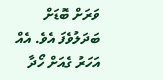ވަރަށް ބޮޑަށް ބަދަލުވެފަ އެވެ. އެއް އަހަރު ގެއަށް ހޯދާ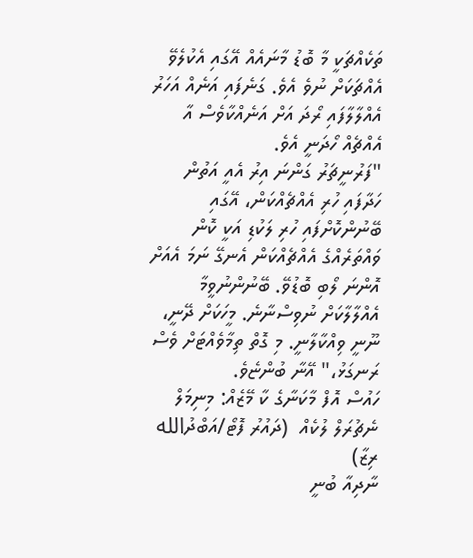ތަކެއްޗަކީ މާ ބޮޑު މާނައެއް އޭގައި އެކުލެވޭ އެއްޗަކަށް ނުވެ އެވެ. ގަނެފައި އަނެއް އަހަރު އެއްލާލާފައި ރޯދަ އަށް އަނެއްކާވެސް އާ އެއްޗެއް ހޯދަނީ އެވެ.
"ފަރުނީޗަރު ގަންނަ އިރު އެއީ އަތުން ހަދާފައި ހުރި އެއްޗެއްކަން، އޭގައި ބޭނުންކޮށްފައި ހުރި ލަކުޑި އަކީ ކޮން ވައްތަރެއްގެ އެއްޗެއްކަން އެނގޭ ނަމަ އެއަށް އޮންނަ ލޯބި ބޮޑުވޭ. ބޭނުންނުވީމާ އެއްލާލާކަށް ނުވިސްނާނެ. މީހަކަށް ދޭނީ، ނޫނީ ވިއްކާލާނީ. މި ގޮތް ތިމާވެއްޓަށް ވެސް ރަނގަޅު،" އޭނާ ބުންޏެވެ.
ހައުސް އޮފް މާކަނާގެ ކާ މޭޒެއް: މިނިމަލް ނެޗުރަލް ލުކެއް  (ދައުރު ފޮޓޯ/އަބްދުالله ރިޒާ)
ނާދިއާ ބުނީ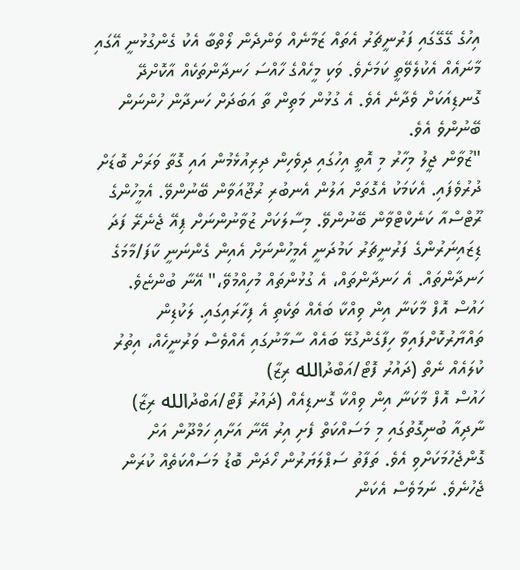އިހުގެ ގޭގޭގައި ފަރުނީޗަރު އެތައް ޒަމާނެއް ވަންދެން ލޯތްބާ އެކު ގެންގުޅުނީ އޭގައި މާނައެއް އެކުލެވޭތީ ކަމަށެވެ. ވަކި މީހެއްގެ ހާއްސަ ހަނދާންތަކެއް އާކޮށްދޭ ގޮނޑިއަކަށް ވެދާނެ އެވެ. އެ ގުޅުން މަތިން ތާ އަބަދަށް ހަނދާން ހުންނަން ބޭނުންވެ އެވެ.
"ޒުވާން ޖީލު މިހާރު މި އޮތީ އިހުގައި ދިވެހިން ދިރިއުޅެމުން އައި ގޮތާ ވަރަށް ބޮޑަށް ދުރުވެފައި. އެކަމަކު އެގޮތަށް އަލުން އެނބުރި ރުޖޫއަވާން ބޭނުންވޭ. އެމީހުންގެ ރޫޓްސްއާ ކަނެކްޓްވާން ބޭނުންވޭ. މިސާލަކަށް ޒުވާނުންނަށް ޕިއޭ ޖެނެރޭ ފަދަ ޑިޒައިނަރުންގެ ފަރުނީޗަރު ކަމުދަނީ އެމީހުންނަށް އެއިން ގެންނަނީ ކާފަ/މާމަގެ ހަނދާންތައް. އެ ހަނދާންތައް، އެ ގުޅުންތައް މުހިއްމުވޭ،" އޭނާ ބުންޏެވެ.
ހައުސް އޮފް މާކަނާ އިން ވިއްކާ ބައެއް ތަކެތި އެ ފިހާރައިގައި. ލަކުޑިން ތައްޔާރުކޮށްފައިވާ ހިފާގެންގުޅޭ ބައެއް ސާމާނުގައި އެއްވެސް ވަރުނީހެއް، އިތުރު ކުލައެއް ނެތް (ދައުރު ފޮޓޯ/އަބްދުالله ރިޒާ)
ހައުސް އޮފް މާކަނާ އިން ވިއްކާ ގޮނޑިއެއް (ދައުރު ފޮޓޯ/އަބްދުالله ރިޒާ)
ނާދިއާ ބުނިގޮތުގައި މި މަސައްކަތް ފެށި އިރު އޭނާ އަށާއި ހަމްދޫން އަށް ގޮންޖެހުމަކަށްވި އެވެ. ތަފާތު ސަޕްލަޔަރުން ހޯދަން ބޮޑު މަސައްކަތެއް ކުރަން ޖެހުނެވެ. ނަމަވެސް އެކަން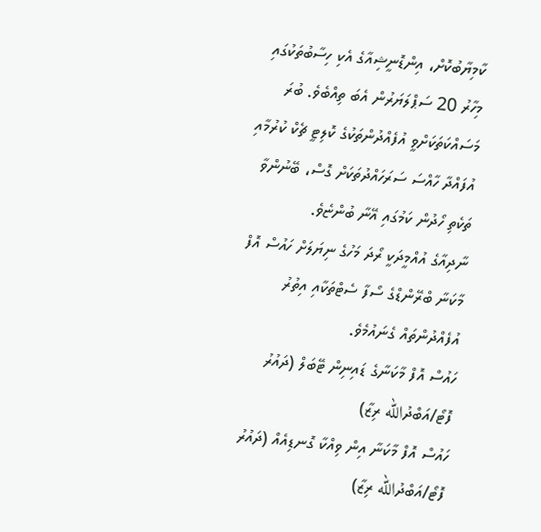ކާމިޔާބުކޮށް، އިންޑޮނީޝިއާގެ އެކި ހިސާބުތަކުގައި މިހާރު 20 ސަޕްލަޔަރުން އެބަ ތިއްބެވެ. ބުރަ މަސައްކަތަކަށްވީ އުފެއްދުންތަކުގެ ކޮލިޓީ ޗެކް ކުރުމާއި އުފައްދާ ހާއްސަ ސަރަހައްދުތަކަށް ގޮސް، ބޭނުންވާ ތަކެތި ހޯދުން ކަމުގައި އޭނާ ބުންޏެވެ.
ނާދިއާގެ އުއްމީދަކީ ރޯދަ މަހުގެ ނިޔަލަށް ހައުސް އޮފް މާކަނާ ބްރޭންޑްގެ ސޯފާ ސެޓްތަކާއި އިތުރު އުފެއްދުންތައް ގެނައުމެވެ.
ހައުސް އޮފް މާކަނާގެ ޑައިނިން ޓޭބަލް (ދައުރު ފޮޓޯ/އަބްދުالله ރިޒާ)
ހައުސް އޮފް މާކަނާ އިން ވިއްކާ ގޮނޑިއެއް (ދައުރު ފޮޓޯ/އަބްދުالله ރިޒާ)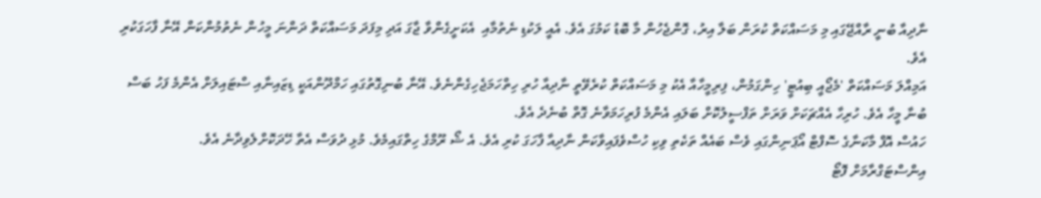ނާދިއާ ބުނީ ރާއްޖޭގައި މި މަސައްކަތް ކުރަން ބަލާ އިރު، ގޮންޖެހުން މާ ބޮޑު ކަމުގަ އެވެ. އެއީ ލަކުޑި ނެތުމާއި  އެކަށީގެންވާ ޖާގަ އަދި މިފަދަ މަސައްކަތް ދަންނަ މީހުން ނެތުމުންކަން އޭނާ ފާހަގަކުރި އެވެ.
އަމިއްލަ މަސައްކަތް 'މެޖޯއީ ބިއުޓީ' ހިންގަމުން، ފިރިމީހާއާ އެކު މި މަސައްކަތް ކުރެވޭތީ ނާދިއާ ހުރި ހިތްހަމަޖެހިގެންނެވެ. އޭނާ ބުނިގޮތުގައި ހަމްދޫންއަކީ ޑިޒައިނާއި ސްޓައިލަށް އެންމެ ފަހު ބަސް ބުނާ މީހާ އެވެ. ހުރިހާ އެއްޗަކަށް ވަރަށް ތަފްސީލުކޮށް ބަލައި އެންމެ ފުރިހަމަވާނެ ގޮތް ބުނެދެ އެވެ.
ހައުސް އޮފް މާކަނާގެ ސޮފްޓް އޯޕަނިންގައި ވެސް ބައެއް ތަކެތި ވިކި ހުސްވެފައިވާކަން ނާދިއާ ފާހަގަ ކުރި އެވެ. އެ ޝޯ ރޫމްގެ ހިތްގައިމެވެ. މުޅި ދުވަސް އެތާ ހޭދަކޮށްލެވިދާނެ އެވެ.
އިންސްޓަގްރާމަށް ފޮޓޯ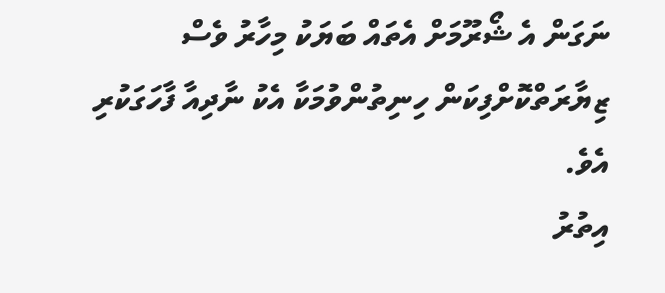ނަގަން އެ ޝޯރޫމަށް އެތައް ބަޔަކު މިހާރު ވެސް ޒިޔާރަތްކޮށްފިކަން ހިނިތުންވުމަކާ އެކު ނާދިއާ ފާހަގަކުރި އެވެ.
އިތުރު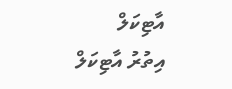އާޓިކަލް
އިތުރު އާޓިކަލް